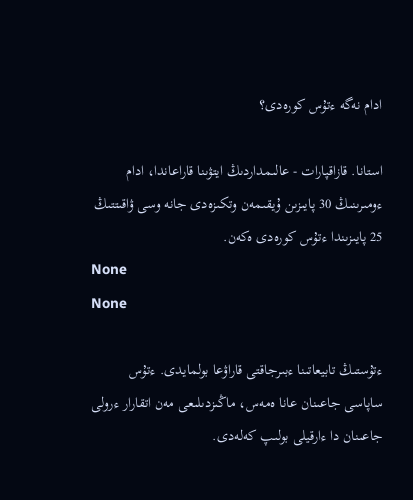ادام نەگە ءتۇس كورەدى؟

استانا. قازاقپارات - عالىمداردىڭ ايتۋىنا قاراعاندا، ادام ءومىرىنىڭ 30 پايىزىن ۇيقىمەن وتكىزەدى جانە وسى ۋاقىتتىڭ 25 پايىزىندا ءتۇس كورەدى ەكەن.
None
None

ءتۇستىڭ تابيعاتىنا ءبىرجاقتى قاراۋعا بولمايدى. ءتۇس ساپاسى جاعىنان عانا ەمەس، ماڭىزدىلىعى مەن اتقارار ءرولى جاعىنان دا ءارقيلى بولىپ كەلەدى.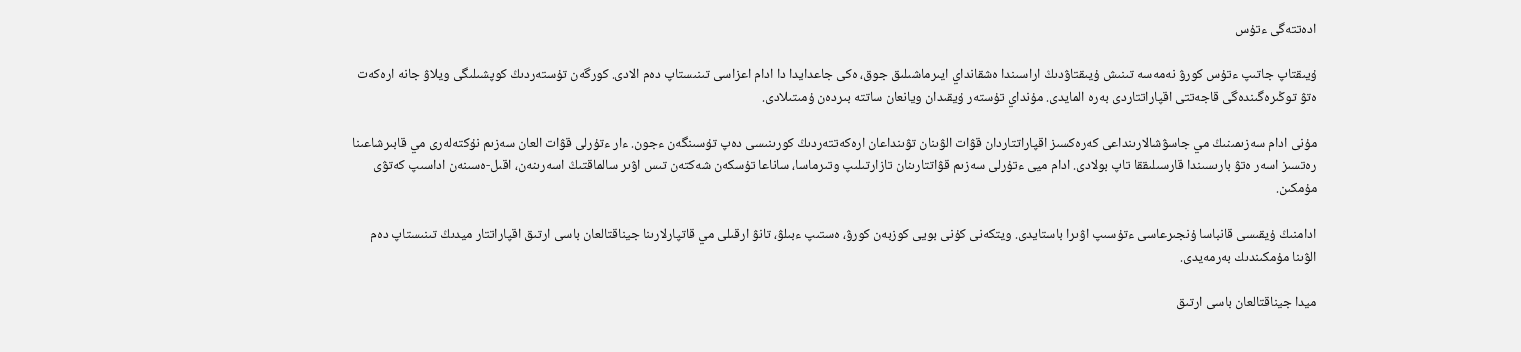ادەتتەگى ءتۇس

ۇيىقتاپ جاتىپ ءتۇس كورۋ نەمەسە تىنىش ۇيىقتاۋدىڭ اراسىندا ەشقانداي ايىرماشىلىق جوق، ەكى جاعدايدا دا ادام اعزاسى تىنىستاپ دەم الادى. كورگەن تۇستەردىڭ كوپشىلىگى ويلاۋ جانە ارەكەت ەتۋ توڭىرەگىندەگى قاجەتتى اقپاراتتاردى بەرە المايدى. مۇنداي تۇستەر ۇيقىدان ويانعان ساتتە بىردەن ۇمىتىلادى.

مۇنى ادام سەزىمىنىڭ مي جاسۋشالارىنداعى كەرەكسىز اقپاراتتاردان قۋات الۋىنان تۋىنداعان ارەكەتتەردىڭ كورىنىسى دەپ تۇسىنگەن ءجون. ءار ءتۇرلى قۋات العان سەزىم نۇكتەلەرى مي قابىرشاعىنا رەتسىز اسەر ەتۋ بارىسىندا قارسىلىققا تاپ بولادى. ادام ميى ءتۇرلى سەزىم قۋاتتارىنان تازارتىلىپ وتىرماسا، ساناعا تۇسكەن شەكتەن تىس اۋىر سالماقتىڭ اسەرىنەن، اقىل-ەسىنەن اداسىپ كەتۋى مۇمكىن.

ادامنىڭ ۇيقىسى قانباسا ۇنجىرعاسى ءتۇسىپ اۋىرا باستايدى. ويتكەنى كۇنى بويى كوزبەن كورۋ، ەستىپ ءبىلۋ، تانۋ ارقىلى مي قاتپارلارىنا جيناقتالعان باسى ارتىق اقپاراتتار ميدىڭ تىنىستاپ دەم الۋىنا مۇمكىندىك بەرمەيدى.

ميدا جيناقتالعان باسى ارتىق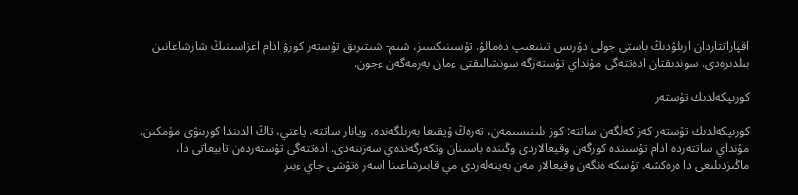اقپاراتتاردان ارىلۋدىڭ باستى جولى دۇرىس تىنىعىپ دەمالۋ. تۇسىنىكسىز، شىم- شىتىرىق تۇستەر كورۋ ادام اعزاسىنىڭ شارشاعانىن بىلدىرەدى. سوندىقتان ادەتتەگى مۇنداي تۇستەرگە سونشالىقتى ءمان بەرمەگەن ءجون.

كورىپكەلدىك تۇستەر

كورىپكەلدىك تۇستەر كەز كەلگەن ساتتە: كوز ىلىنىسىمەن، تەرەڭ ۇيقىعا بەرىلگەندە، ويانار ساتتە، ياعني، تاڭ الدىندا كورىنۋى مۇمكىن. مۇنداي ساتتەردە ادام تۇسىندە كورگەن وقيعالاردى وڭىندە باسىنان وتكەرگەندەي سەزىنەدى. ادەتتەگى تۇستەردەن تابيعاتى دا، ماڭىزدىلىعى دا ەرەكشە. تۇسكە ەنگەن وقيعالار مەن بەينەلەردى مي قابىرشاعىنا اسەر ەتۋشى جاي ءبىر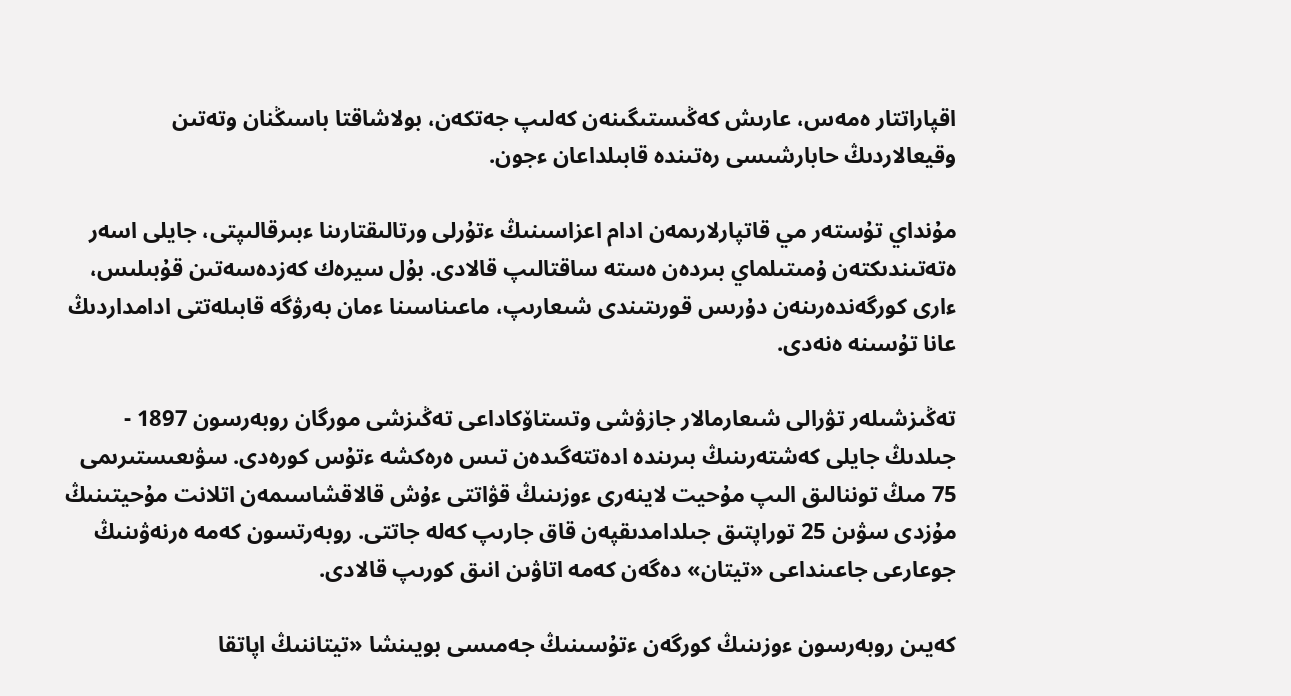اقپاراتتار ەمەس، عارىش كەڭىستىگىنەن كەلىپ جەتكەن، بولاشاقتا باسىڭنان وتەتىن وقيعالاردىڭ حابارشىسى رەتىندە قابىلداعان ءجون.

مۇنداي تۇستەر مي قاتپارلارىمەن ادام اعزاسىنىڭ ءتۇرلى ورتالىقتارىنا ءبىرقالىپتى، جايلى اسەر ەتەتىندىكتەن ۇمىتىلماي بىردەن ەستە ساقتالىپ قالادى. بۇل سيرەك كەزدەسەتىن قۇبىلىس، ءارى كورگەندەرىنەن دۇرىس قورىتىندى شىعارىپ، ماعىناسىنا ءمان بەرۋگە قابىلەتتى ادامداردىڭ عانا تۇسىنە ەنەدى.

تەڭىزشىلەر تۋرالى شىعارمالار جازۋشى وتستاۆكاداعى تەڭىزشى مورگان روبەرسون 1897 - جىلدىڭ جايلى كەشتەرىنىڭ بىرىندە ادەتتەگىدەن تىس ەرەكشە ءتۇس كورەدى. سۋىعىستىرىمى 75 مىڭ توننالىق الىپ مۇحيت لاينەرى ءوزىنىڭ قۋاتتى ءۇش قالاقشاسىمەن اتلانت مۇحيتىنىڭ مۇزدى سۋىن 25 توراپتىق جىلدامدىقپەن قاق جارىپ كەلە جاتتى. روبەرتسون كەمە ەرنەۋىنىڭ جوعارعى جاعىنداعى «تيتان» دەگەن كەمە اتاۋىن انىق كورىپ قالادى.

كەيىن روبەرسون ءوزىنىڭ كورگەن ءتۇسىنىڭ جەمىسى بويىنشا «تيتاننىڭ اپاتقا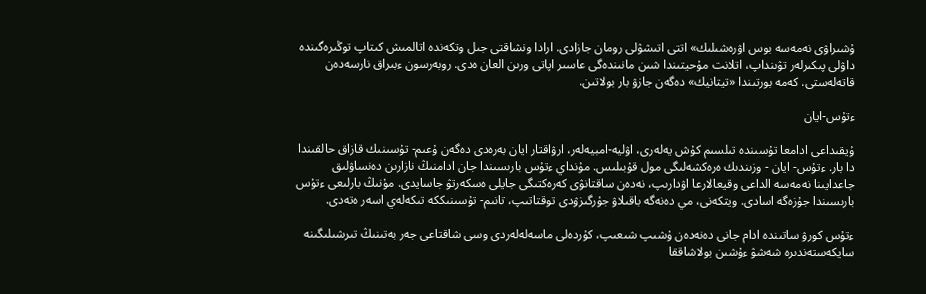ۇشىراۋى نەمەسە بوس اۋرەشىلىك» اتتى اتىشۋلى رومان جازادى. ارادا ونشاقتى جىل وتكەندە اتالمىش كىتاپ توڭىرەگىندە داۋلى پىكىرلەر تۋىنداپ، اتلانت مۇحيتىندا شىن مانىندەگى عاسىر اپاتى ورىن العان ەدى. روبەرسون ءبىراق نارسەدەن قاتەلەستى. كەمە بورتىندا «تيتانيك» دەگەن جازۋ بار بولاتىن.

ءتۇس-ايان

ۇيقىداعى ادامعا تۇسىندە تىلسىم كۇش يەلەرى، اۋليە-امبيەلەر، ارۋاقتار ايان بەرەدى دەگەن ۇعىم- تۇسىنىك قازاق حالقىندا دا بار. ءتۇس- ايان - وزىندىك ەرەكشەلىگى مول قۇبىلىس. مۇنداي ءتۇس بارىسىندا جان ادامنىڭ نازارىن دەنساۋلىق جاعدايىنا نەمەسە الداعى وقيعالارعا اۋدارىپ، نەدەن ساقتانۋى كەرەكتىگى جايلى ەسكەرتۋ جاسايدى. مۇنىڭ بارلىعى ءتۇس بارىسىندا جۇزەگە اسادى. ويتكەنى، مي دەنەگە باقىلاۋ جۇرگىزۋدى توقتاتىپ، تانىم- تۇسىنىككە تىكەلەي اسەر ەتەدى.

ءتۇس كورۋ ساتىندە ادام جانى دەنەدەن ۇشىپ شىعىپ، كۇردەلى ماسەلەلەردى وسى شاقتاعى جەر بەتىنىڭ تىرشىلىگىنە سايكەستەندىرە شەشۋ ءۇشىن بولاشاققا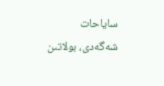ساياحات شەگەدى، بولاتىن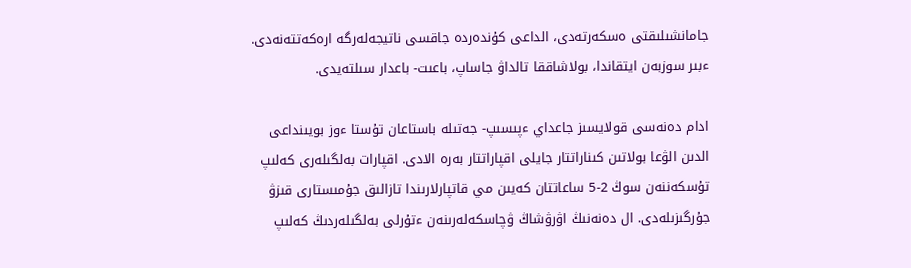جامانشىلىقتى ەسكەرتەدى، الداعى كۇندەردە جاقسى ناتيجەلەرگە ارەكەتتەنەدى. ءبىر سوزبەن ايتقاندا، بولاشاققا تالداۋ جاساپ، باعىت- باعدار سىلتەيدى.

ادام دەنەسى قولايسىز جاعداي ءپىسىپ- جەتىلە باستاعان تۇستا ءوز بويىنداعى الدىن الۋعا بولاتىن كىناراتتار جايلى اقپاراتتار بەرە الادى. اقپارات بەلگىلەرى كەلىپ تۇسكەننەن سوڭ 2-5 ساعاتتان كەيىن مي قاتپارلارىندا تازالىق جۇمىستارى قىزۋ جۇرگىزىلەدى. ال دەنەنىڭ اۋرۋشاڭ ۋچاسكەلەرىنەن ءتۇرلى بەلگىلەردىڭ كەلىپ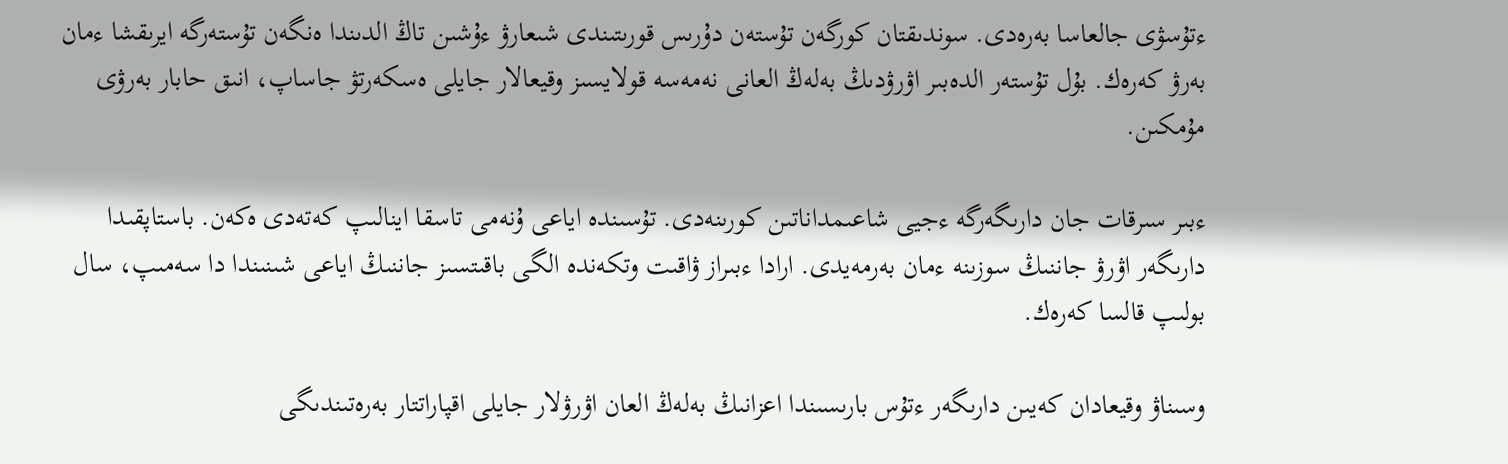ءتۇسۋى جالعاسا بەرەدى. سوندىقتان كورگەن تۇستەن دۇرىس قورىتىندى شىعارۋ ءۇشىن تاڭ الدىندا ەنگەن تۇستەرگە ايرىقشا ءمان بەرۋ كەرەك. بۇل تۇستەر الدەبىر اۋرۋدىڭ بەلەڭ العانى نەمەسە قولايسىز وقيعالار جايلى ەسكەرتۋ جاساپ، انىق حابار بەرۋى مۇمكىن.

ءبىر سىرقات جان دارىگەرگە ءجيى شاعىمداناتىن كورىنەدى. تۇسىندە اياعى ۇنەمى تاسقا اينالىپ كەتەدى ەكەن. باستاپقىدا دارىگەر اۋرۋ جاننىڭ سوزىنە ءمان بەرمەيدى. ارادا ءبىراز ۋاقىت وتكەندە الگى باقىتسىز جاننىڭ اياعى شىنىندا دا سەمىپ، سال بولىپ قالسا كەرەك.

وسىناۋ وقيعادان كەيىن دارىگەر ءتۇس بارىسىندا اعزانىڭ بەلەڭ العان اۋرۋلار جايلى اقپاراتتار بەرەتىندىگى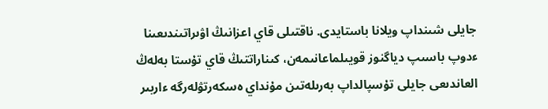جايلى شىنداپ ويلانا باستايدى. ناقتىلى قاي اعزانىڭ اۋىراتىندىعىنا ءدوپ باسىپ دياگنوز قويىلماعانىمەن، كىناراتتىڭ قاي تۇستا بەلەڭ العاندىعى جايلى تۇسپالداپ بەرىلەتىن مۇنداي ەسكەرتۋلەرگە ءاربىر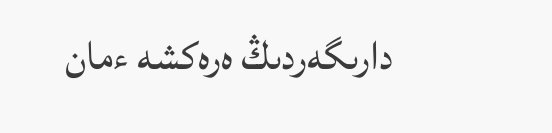دارىگەردىڭ ەرەكشە ءمان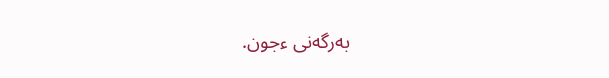بەرگەنى ءجون.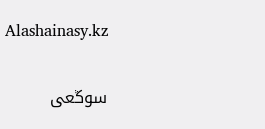Alashainasy.kz

سوڭعى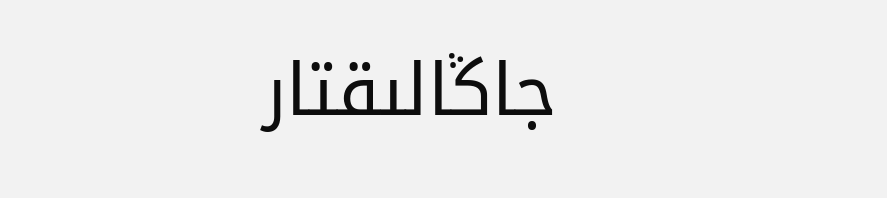جاڭالىقتار